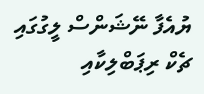ޔުއެފާ ނޭޝަންސް ލީގުގައި ޗެކް ރިޕަބްލިކާއި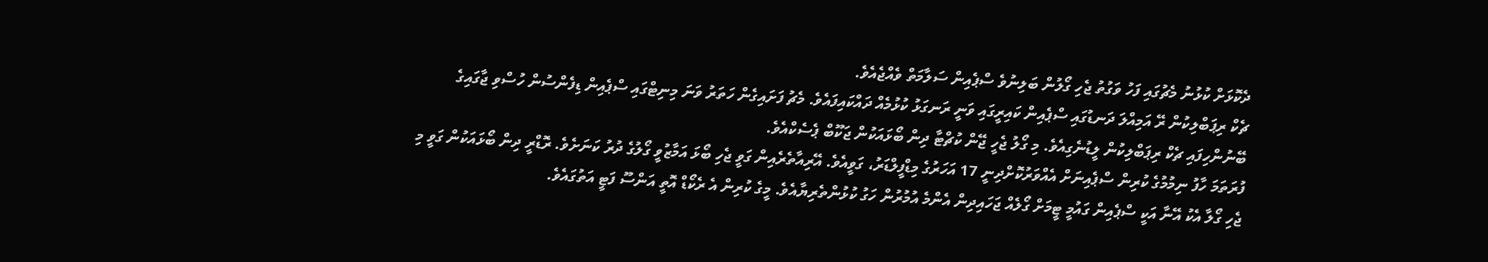ދެކޮޅަށް ކުޅުނު މެޗުގައި ފަހު ވަގުތު ޖެހި ގޯލުން ބަލިނުވެ ސްޕެއިން ސަލާމަތް ވެއްޖެއެވެ.
ޗެކް ރިޕަބްލިކުން ރޭ އަމިއްލަ ދަނޑުގައި ސްޕެއިން ކައިރީގައި ވަނީ ރަނގަޅު ކުޅުމެއް ދައްކައިފައެވެ. މެޗު ފަށައިގެން ހަތަރު ވަނަ މިނިޓްގައި ސްޕެއިން ޑިފެންސުން ހުސްވި ޖާގައިގެ ބޭނުންހިފައި ޗެކް ރިޕަބްލިކުން ލީޑުނެގިއެވެ. މި ގޯލު ޖެހީ ޖޭން ކުޗްޓާ ދިން ބޯޅައަކުން ޖަކޫބް ޕެސެކްއެވެ.
ފުރަތަމަ ހާފު ނިމުމުގެ ކުރިން ސްޕެއިނަށް އެއްވަރުކޮށްދިނީ 17 އަހަރުގެ މިޑްފީލްޑަރު، ގަވީއެވެ. އޭރިއާތެރެއިން ގަވީ ޖެހި ބޯޅަ އަމާޒުވީ ގޯލުގެ ދުރު ކަނަށެވެ. ރޮޑްރީ ދިން ބޯޅައަކުން ގަވީ މި ޖެހި ގޯލާ އެކު އޭނާ އަކީ ސްޕެއިން ގައުމީ ޓީމަށް ގޯލެއް ޖަހައިދިން އެންމެ އުމުރުން ހަގު ކުޅުންތެރިޔާއެވެ. މީގެ ކުރިން އެ ރެކޯޑް އޮތީ އަންސޫ ފަޓީ އަތުގައެވެ.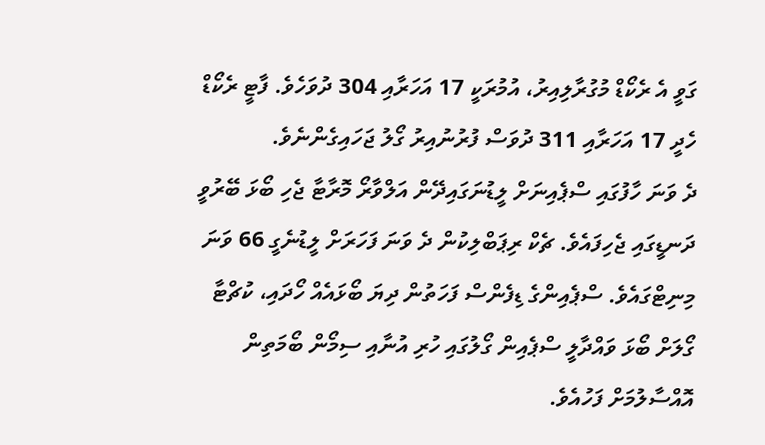ގަވީ އެ ރެކޯޑް މުގުރާލިއިރު، އުމުރަކީ 17 އަހަރާއި 304 ދުވަހެވެ. ފާޓީ ރެކޯޑް ހެދީ 17 އަހަރާއި 311 ދުވަސް ފުރުނުއިރު ގޯލު ޖަހައިގެންނެވެ.
ދެ ވަނަ ހާފުގައި ސްޕެއިނަށް ލީޑުނަގައިދޭން އަލްވާރޯ މޮރާޓާ ޖެހި ބޯޅަ ބޭރުވީ ދަނޑީގައި ޖެހިފައެވެ. ޗެކް ރިޕަބްލިކުން ދެ ވަނަ ފަހަރަށް ލީޑުނެގީ 66 ވަނަ މިނިޓްގައެވެ. ސްޕެއިންގެ ޑިފެންސް ފަހަތުން ދިޔަ ބޯޅައެއް ހޯދައި، ކުޗްޓާ ގޯލަށް ބޯޅަ ވައްދާލީ ސްޕެއިން ގޯލުގައި ހުރި އުނާއި ސިމޯން ބޯމަތިން އޮއްސާލުމަށް ފަހުއެވެ.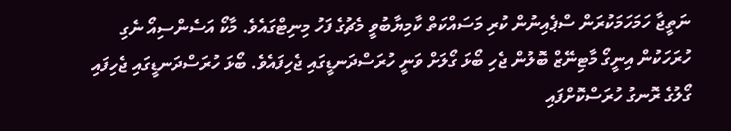ނަތީޖާ ހަމަހަމަކުރަން ސްޕެއިނުން ކުރި މަސައްކަތް ކާމިޔާބުވީ މެޗުގެ ފަހު މިނިޓްގައެވެ. މާކޯ އަސެންސިއޯ ނެގި ހުރަހަކުން އިނީގޯ މާޓިނޭޒް ބޮލުން ޖެހި ބޯޅަ ގޯލަށް ވަނީ ހުރަސްދަނޑީގައި ޖެހިފައެވެ. ބޯޅަ ހުރަސްދަނޑީގައި ޖެހިފައި ގޯލުގެ ރޮނގު ހުރަސްކޮށްފައި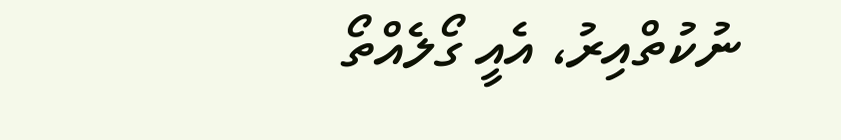ނުކުތްއިރު، އެއީ ގޯލެއްތޯ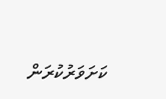ކަށަވަރުކުރަން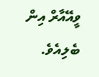ވީއޭއާރް އިން ބެލިއެވެ.